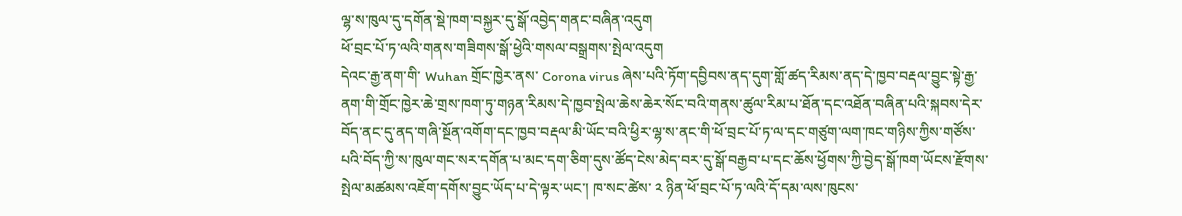ལྷ་ས་ཁུལ་དུ་དགོན་སྡེ་ཁག་བསྐྱར་དུ་སྒོ་འབྱེད་གནང་བཞིན་འདུག
ཕོ་བྲང་པོ་ཏ་ལའི་གནས་གཟིགས་སྒོ་ཕྱེའི་གསལ་བསྒྲགས་སྤེལ་འདུག
དེའང་རྒྱ་ནག་གི་ Wuhan གྲོང་ཁྱེར་ནས་ Corona virus ཞེས་པའི་ཏོག་དབྱིབས་ནད་དུག་གློ་ཚད་རིམས་ནད་དེ་ཁྱབ་བརྡལ་བྱུང་སྟེ་རྒྱ་ནག་གི་གྲོང་ཁྱེར་ཆེ་གྲས་ཁག་ཏུ་གཉན་རིམས་དེ་ཁྱབ་སྤེལ་ཆེས་ཆེར་སོང་བའི་གནས་ཚུལ་རིམ་པ་ཐོན་དང་འཐོན་བཞིན་པའི་སྐབས་དེར་བོད་ནང་དུ་ནད་གཞི་སྔོན་འགོག་དང་ཁྱབ་བརྡལ་མི་ཡོང་བའི་ཕྱིར་ལྷ་ས་ནང་གི་ཕོ་བྲང་པོ་ཏ་ལ་དང་གཙུག་ལག་ཁང་གཉིས་ཀྱིས་གཙོས་པའི་བོད་ཀྱི་ས་ཁུལ་གང་སར་དགོན་པ་མང་དག་ཅིག་དུས་ཚོད་ངེས་མེད་བར་དུ་སྒོ་བརྒྱབ་པ་དང་ཆོས་ཕྱོགས་ཀྱི་བྱེད་སྒོ་ཁག་ཡོངས་རྫོགས་སྤེལ་མཚམས་འཇོག་དགོས་བྱུང་ཡོད་པ་དེ་ལྟར་ཡང་། ཁ་སང་ཚེས་ ༢ ཉིན་ཕོ་བྲང་པོ་ཏ་ལའི་དོ་དམ་ལས་ཁུངས་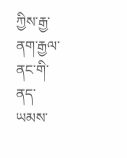ཀྱིས་རྒྱ་ནག་རྒྱལ་ནང་གི་ནད་ཡམས་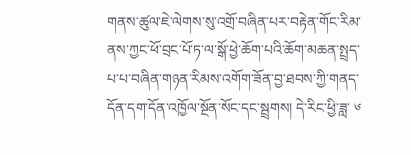གནས་ཚུལ་ཇེ་ལེགས་སུ་འགྲོ་བཞིན་པར་བརྟེན་གོང་རིམ་ནས་ཀྱང་ཕོ་བྲང་པོ་ཏ་ལ་སྒོ་ཕྱེ་ཆོག་པའི་ཆོག་མཆན་སྤྲད་པ་པ་བཞིན་གཉན་རིམས་འགོག་ཟོན་བྱ་ཐབས་ཀྱི་གནད་དོན་དག་དོན་འཁྱོལ་སྔོན་སོང་དང་སྦྲགས། དེ་རིང་ཕྱི་ཟླ་ ༦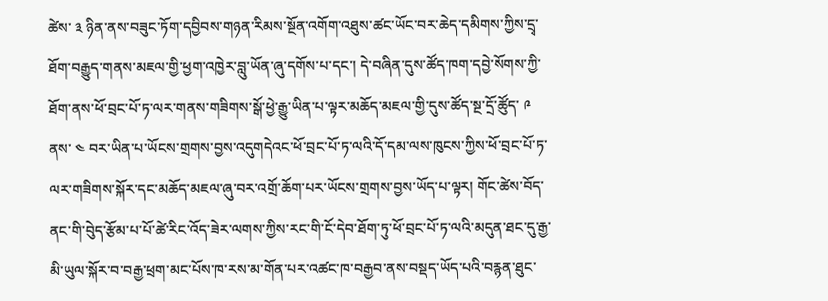ཚེས་ ༣ ཉིན་ནས་བཟུང་ཏོག་དབྱིབས་གཉན་རིམས་སྔོན་འགོག་འཐུས་ཚང་ཡོང་བར་ཆེད་དམིགས་ཀྱིས་དྲྭ་ཐོག་བརྒྱུད་གནས་མཇལ་གྱི་ཕྱག་འཁྱེར་བླུ་ཡོན་ཞུ་དགོས་པ་དང་། དེ་བཞིན་དུས་ཚོད་ཁག་དབྱེ་སོགས་ཀྱི་ཐོག་ནས་ཕོ་བྲང་པོ་ཏ་ལར་གནས་གཟིགས་སྒོ་ཕྱེ་རྒྱུ་ཡིན་པ་ལྟར་མཆོད་མཇལ་གྱི་དུས་ཚོད་སྔ་དྲོ་ཚོུད་ ༩ ནས་ ༤ བར་ཡིན་པ་ཡོངས་གྲགས་བྱས་འདུགདེའང་ཕོ་བྲང་པོ་ཏ་ལའི་དོ་དམ་ལས་ཁུངས་ཀྱིས་ཕོ་བྲང་པོ་ཏ་ལར་གཟིགས་སྐོར་དང་མཆོད་མཇལ་ཞུ་བར་འགྲོ་ཆོག་པར་ཡོངས་གྲགས་བྱས་ཡོད་པ་ལྟར། གོང་ཚེས་བོད་ནང་གི་བེུད་རྩོམ་པ་པོ་ཚེ་རིང་འོད་ཟེར་ལགས་ཀྱིས་རང་གི་ངོ་དེབ་ཐོག་ཏུ་ཕོ་བྲང་པོ་ཏ་ལའི་མདུན་ཐང་དུ་རྒྱ་མི་ཡུལ་སྐོར་བ་བརྒྱ་ཕྲག་མང་པོས་ཁ་རས་མ་གོན་པར་འཚང་ཁ་བརྒྱབ་ནས་བསྡད་ཡོད་པའི་བརྙན་ཐུང་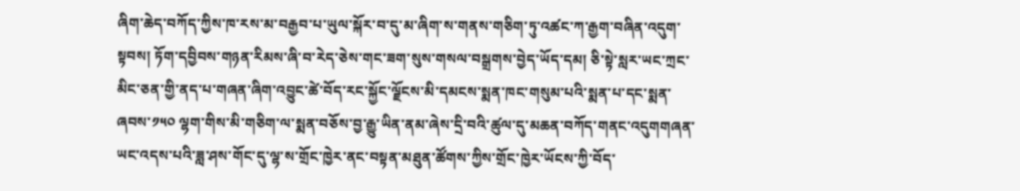ཞིག་ཆེད་བཀོད་ཀྱིས་ཁ་རས་མ་བརྒྱབ་པ་ཡུལ་སྐོར་བ་དུ་མ་ཞིག་ས་གནས་གཅིག་ཏུ་འཚང་ཀ་རྒྱག་བཞིན་འདུག་སྟབས། ཏོག་དབྱིབས་གཉན་རིམས་ཞི་བ་རེད་ཅེས་གང་ཟག་སུས་གསལ་བསྒྲགས་བྱེད་ཡོད་དམ། ཅི་སྟེ་སླར་ཡང་ཀྲང་མིང་ཅན་གྱི་ནད་པ་གཞན་ཞིག་འབྱུང་ཚེ་བོད་རང་སྐྱོང་ལྗོངས་མི་དམངས་སྨན་ཁང་གསུམ་པའི་སྨན་པ་དང་སྨན་ཞབས་༡༥༠ ལྷག་གིས་མི་གཅིག་ལ་སྨན་བཅོས་བྱ་རྒྱུ་ཡིན་ནམ་ཞེས་དྲི་བའི་ཚུལ་དུ་མཆན་བཀོད་གནང་འདུགགཞན་ཡང་འདས་པའི་ཟླ་ཤས་གོང་དུ་ལྷ་ས་གྲོང་ཁྱེར་ནང་བསྟན་མཐུན་ཚོགས་ཀྱིས་གྲོང་ཁྱེར་ཡོངས་ཀྱི་བོད་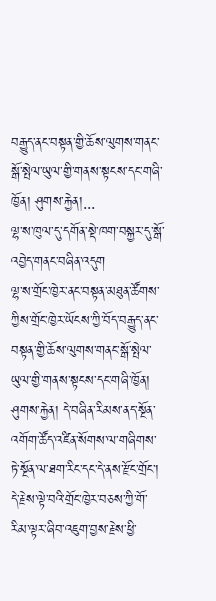བརྒྱུད་ནང་བསྟན་གྱི་ཆོས་ལུགས་གནང་སྒོ་སྤེལ་ཡུལ་གྱི་གནས་སྟངས་དང་གཞི་ཁྱོན། ཤུགས་རྐྱེན།...
ལྷ་ས་ཁུལ་དུ་དགོན་སྡེ་ཁག་བསྐྱར་དུ་སྒོ་འབྱེད་གནང་བཞིན་འདུག
ལྷ་ས་གྲོང་ཁྱེར་ནང་བསྟན་མཐུན་ཚོགས་ཀྱིས་གྲོང་ཁྱེར་ཡོངས་ཀྱི་བོད་བརྒྱུད་ནང་བསྟན་གྱི་ཆོས་ལུགས་གནང་སྒོ་སྤེལ་ཡུལ་གྱི་གནས་སྟངས་དང་གཞི་ཁྱོན། ཤུགས་རྐྱེན། དེ་བཞིན་རིམས་ནད་སྔོན་འགོག་ཚོད་འཛིན་སོགས་ལ་གཞིགས་ཏེ་སྔོན་ལ་ཐག་རིང་དང་དེ་ནས་རྫོང་གྲོང་། དེ་རྗེས་ལྟེ་བའི་གྲོང་ཁྱེར་བཅས་ཀྱི་གོ་རིམ་ལྟར་ཞིབ་འཇུག་བྱས་རྗེས་ཕྱི་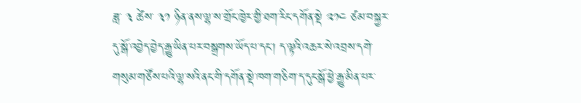ཟླ་ ༣ ཚེས་ ༣༡ ཉིན་ནས་ལྷ་ས་གྲོང་ཁྱེར་གྱི་ཐག་རིང་དགོན་སྡེ ༢༡༤ ཙམ་བསྐྱར་དུ་སྒོ་འབྱེད་བྱེད་རྒྱུ་ཡིན་པར་བསྒྲགས་ཡོད་པ་དང་། ད་ལྟའི་འཆར་སེ་འབྲས་དགེ་གསུམ་གཙོས་པའི་ལྷ་སའི་ནང་གི་དགོན་སྡེ་ཁག་གཅིག་ད་དུང་སྒོ་ཕྱེ་རྒྱུ་མིན་པར་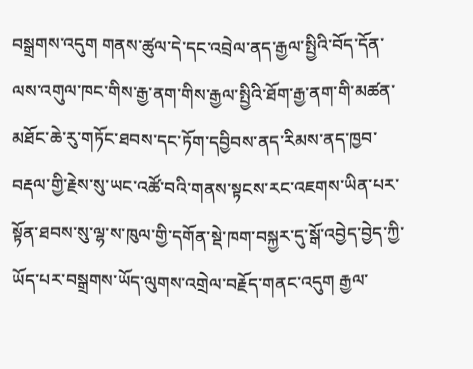བསྒྲགས་འདུག གནས་ཚུལ་དེ་དང་འབྲེལ་ནད་རྒྱལ་སྤྱིའི་བོད་དོན་ལས་འགུལ་ཁང་གིས་རྒྱ་ནག་གིས་རྒྱལ་སྤྱིའི་ཐོག་རྒྱ་ནག་གི་མཚན་མཐོང་ཆེ་རུ་གཏོང་ཐབས་དང་ཏོག་དབྱིབས་ནད་རིམས་ནད་ཁྱབ་བརྡལ་གྱི་རྗེས་སུ་ཡང་འཚོ་བའི་གནས་སྟངས་རང་འཇགས་ཡིན་པར་སྟོན་ཐབས་སུ་ལྷ་ས་ཁུལ་གྱི་དགོན་སྡེ་ཁག་བསྐྱར་དུ་སྒོ་འབྱེད་བྱེད་ཀྱི་ཡོད་པར་བསྒྲགས་ཡོད་ལུགས་འགྲེལ་བརྗོད་གནང་འདུག རྒྱལ་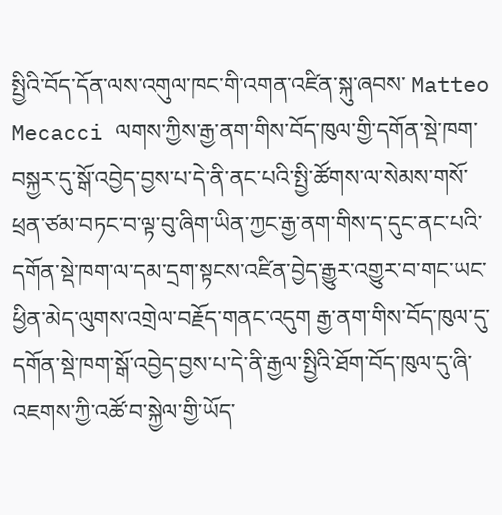སྤྱིའི་བོད་དོན་ལས་འགུལ་ཁང་གི་འགན་འཛིན་སྐུ་ཞབས་ Matteo Mecacci ལགས་ཀྱིས་རྒྱ་ནག་གིས་བོད་ཁུལ་གྱི་དགོན་སྡེ་ཁག་བསྐྱར་དུ་སྒོ་འབྱེད་བྱས་པ་དེ་ནི་ནང་པའི་སྤྱི་ཚོགས་ལ་སེམས་གསོ་ཕྲན་ཙམ་བཏང་བ་ལྟ་བུ་ཞིག་ཡིན་ཀྱང་རྒྱ་ནག་གིས་ད་དུང་ནང་པའི་དགོན་སྡེ་ཁག་ལ་དམ་དྲག་སྟངས་འཛིན་བྱེད་རྒྱུར་འགྱུར་བ་གང་ཡང་ཕྱིན་མེད་ལུགས་འགྲེལ་བརྗོད་གནང་འདུག རྒྱ་ནག་གིས་བོད་ཁུལ་དུ་དགོན་སྡེ་ཁག་སྒོ་འབྱེད་བྱས་པ་དེ་ནི་རྒྱལ་སྤྱིའི་ཐོག་བོད་ཁུལ་དུ་ཞི་འཇགས་ཀྱི་འཚོ་བ་སྐྱེལ་གྱི་ཡོད་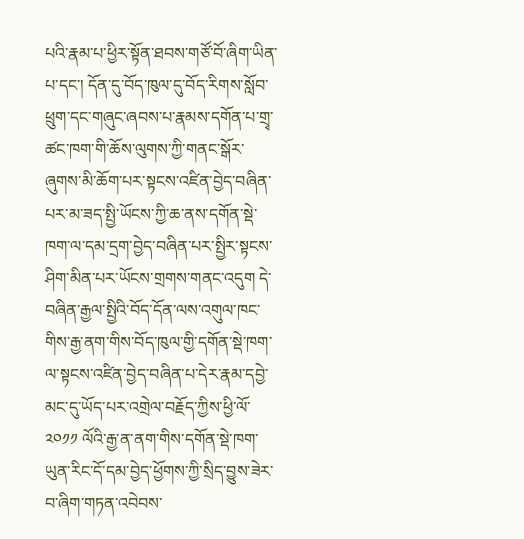པའི་རྣམ་པ་ཕྱིར་སྟོན་ཐབས་གཙོ་བོ་ཞིག་ཡིན་པ་དང་། དོན་དུ་བོད་ཁུལ་དུ་བོད་རིགས་སློབ་ཕྲུག་དང་གཞུང་ཞབས་པ་རྣམས་དགོན་པ་གྲྭ་ཚང་ཁག་གི་ཆོས་ལུགས་ཀྱི་གནང་སྒོར་ཞུགས་མི་ཆོག་པར་སྟངས་འཛིན་བྱེད་བཞིན་པར་མ་ཟད་སྤྱི་ཡོངས་ཀྱི་ཆ་ནས་དགོན་སྡེ་ཁག་ལ་དམ་དྲག་བྱེད་བཞིན་པར་སྤྱིར་སྟངས་ཤིག་མིན་པར་ཡོངས་གྲགས་གནང་འདུག དེ་བཞིན་རྒྱལ་སྤྱིའི་བོད་དོན་ལས་འགུལ་ཁང་གིས་རྒྱ་ནག་གིས་བོད་ཁུལ་གྱི་དགོན་སྡེ་ཁག་ལ་སྟངས་འཛིན་བྱེད་བཞིན་པ་དེར་རྣམ་དབྱེ་མང་དུ་ཡོད་པར་འགྲེལ་བརྗོད་ཀྱིས་ཕྱི་ལོ་ ༢༠༡༡ ལོའི་རྒྱ་ན་ནག་གིས་དགོན་སྡེ་ཁག་ཡུན་རིང་དོ་དམ་བྱེད་ཕྱོགས་ཀྱི་སྲིད་བྱུས་ཟེར་བ་ཞིག་གཏན་འབེབས་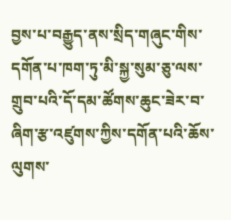བྱས་པ་བརྒྱུད་ནས་སྲིད་གཞུང་གིས་དགོན་པ་ཁག་ཏུ་མི་སྐྱ་སུམ་ཅུ་ལས་གྲུབ་པའི་དོ་དམ་ཚོགས་ཆུང་ཟེར་བ་ཞིག་རྩ་འཛུགས་ཀྱིས་དགོན་པའི་ཆོས་ལུགས་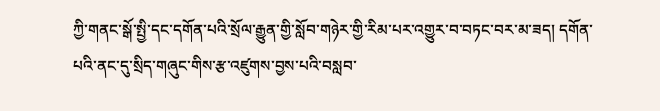ཀྱི་གནང་སྒོ་སྤྱི་དང་དགོན་པའི་སྲོལ་རྒྱུན་གྱི་སློབ་གཉེར་གྱི་རིམ་པར་འགྱུར་བ་བཏང་བར་མ་ཟད། དགོན་པའི་ནང་དུ་སྲིད་གཞུང་གིས་རྩ་འཛུགས་བྱས་པའི་བསླབ་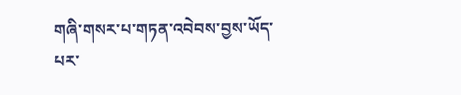གཞི་གསར་པ་གཏན་འབེབས་བྱས་ཡོད་པར་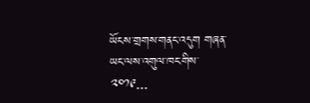ཡོངས་གྲགས་གནང་འདུག གཞན་ཡང་ལས་འགུལ་ཁང་གིས་ ༢༠༡༩...